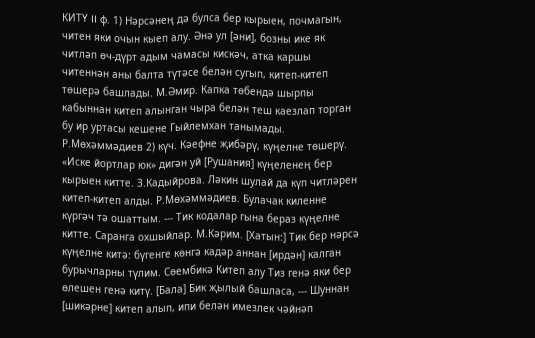КИТҮ II ф. 1) Нәрсәнең дә булса бер кырыен, почмагын, читен яки очын кыеп алу. Әнә ул [әни], бозны ике як читләп өч-дүрт адым чамасы кискәч, атка каршы читеннән аны балта түтәсе белән сугып, китеп-китеп төшерә башлады. М.Әмир. Капка төбендә шырпы кабыннан китеп алынган чыра белән теш каезлап торган бу ир уртасы кешене Гыйлемхан танымады. Р.Мөхәммәдиев 2) күч. Кәефне җибәрү, күңелне төшерү. «Иске йортлар юк» дигән уй [Рушания] күңеленең бер кырыен китте. З.Кадыйрова. Ләкин шулай да күп читләрен китеп-китеп алды. Р.Мөхәммәдиев. Булачак киленне күргәч тә ошаттым. --- Тик кодалар гына бераз күңелне китте. Саранга охшыйлар. М.Кәрим. [Хатын:] Тик бер нәрсә күңелне китә: бүгенге көнгә кадәр аннан [ирдән] калган бурычларны түлим. Сөембикә Китеп алу Тиз генә яки бер өлешен генә китү. [Бала] Бик җылый башласа, --- Шуннан [шикәрне] китеп алып, ипи белән имезлек чәйнәп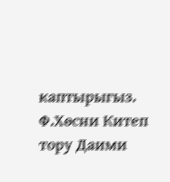каптырыгыз. Ф.Хөсни Китеп тору Даими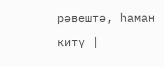рәвештә, һаман китү |